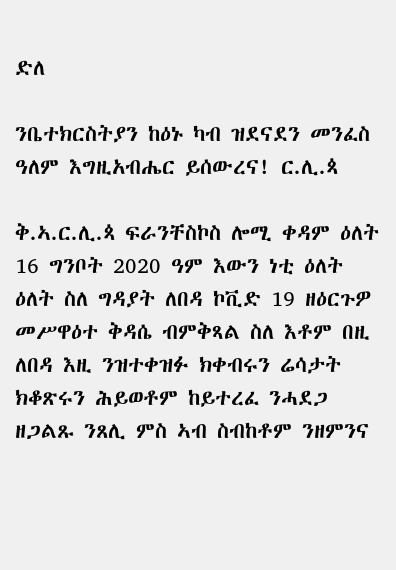ድለ

ንቤተክርስትያን ከዕኑ ካብ ዝደናደን መንፈስ ዓለም እግዚአብሔር ይሰውረና! ር.ሊ.ጳ

ቅ.ኣ.ር.ሊ.ጳ ፍራንቸስኮስ ሎሚ ቀዳም ዕለት 16 ግንቦት 2020 ዓም እውን ነቲ ዕለት ዕለት ስለ ግዳያት ለበዳ ኮቪድ 19 ዘዕርጉዎ መሥዋዕተ ቅዳሴ ብምቅጻል ስለ እቶም በዚ ለበዳ እዚ ንዝተቀዝፉ ክቀብሩን ሬሳታት ክቆጽሩን ሕይወቶም ከይተረፈ ንሓደጋ ዘጋልጹ ንጸሊ ምስ ኣብ ስብከቶም ንዘምንና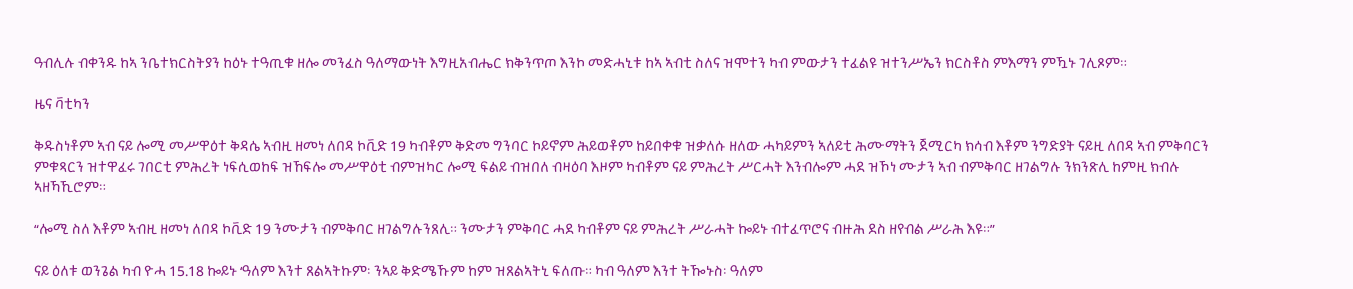ዓብሊሉ ብቀንዱ ከኣ ንቤተክርስትያን ከዕኑ ተዓጢቁ ዘሎ መንፈስ ዓለማውነት እግዚአብሔር ክቅንጥጦ እንኮ መድሓኒቱ ከኣ ኣብቲ ስለና ዝሞተን ካብ ምውታን ተፈልዩ ዝተንሥኤን ክርስቶስ ምእማን ምዃኑ ገሊጾም።

ዜና ቫቲካን

ቅዱስነቶም ኣብ ናይ ሎሚ መሥዋዕተ ቅዳሴ ኣብዚ ዘመነ ለበዳ ኮቪድ 19 ካብቶም ቅድመ ግንባር ኮይኖም ሕይወቶም ከይበቀቁ ዝቃለሱ ዘለው ሓካይምን ኣለይቲ ሕሙማትን ጀሚርካ ክሳብ እቶም ንግድያት ናይዚ ለበዳ ኣብ ምቅባርን ምቁጻርን ዝተዋፈሩ ገበርቲ ምሕረት ነፍሲወከፍ ዝኸፍሎ መሥዋዕቲ ብምዝካር ሎሚ ፍልይ ብዝበለ ብዛዕባ እዞም ካብቶም ናይ ምሕረት ሥርሓት እንብሎም ሓደ ዝኾነ ሙታን ኣብ ብምቅባር ዘገልግሉ ንክንጽሊ ከምዚ ክብሉ ኣዘኻኺሮም።

“ሎሚ ስለ እቶም ኣብዚ ዘመነ ለበዳ ኮቪድ 19 ንሙታን ብምቅባር ዘገልግሉንጸሊ። ንሙታን ምቅባር ሓደ ካብቶም ናይ ምሕረት ሥራሓት ኰይኑ ብተፈጥሮና ብዙሕ ደስ ዘየብል ሥራሕ እዩ።”

ናይ ዕለቱ ወንጌል ካብ ዮሓ 15.18 ኰይኑ ‘ዓለም እንተ ጸልኣትኩም፡ ንኣይ ቅድሜኹም ከም ዝጸልኣትኒ ፍለጡ። ካብ ዓለም እንተ ትዀኑስ፡ ዓለም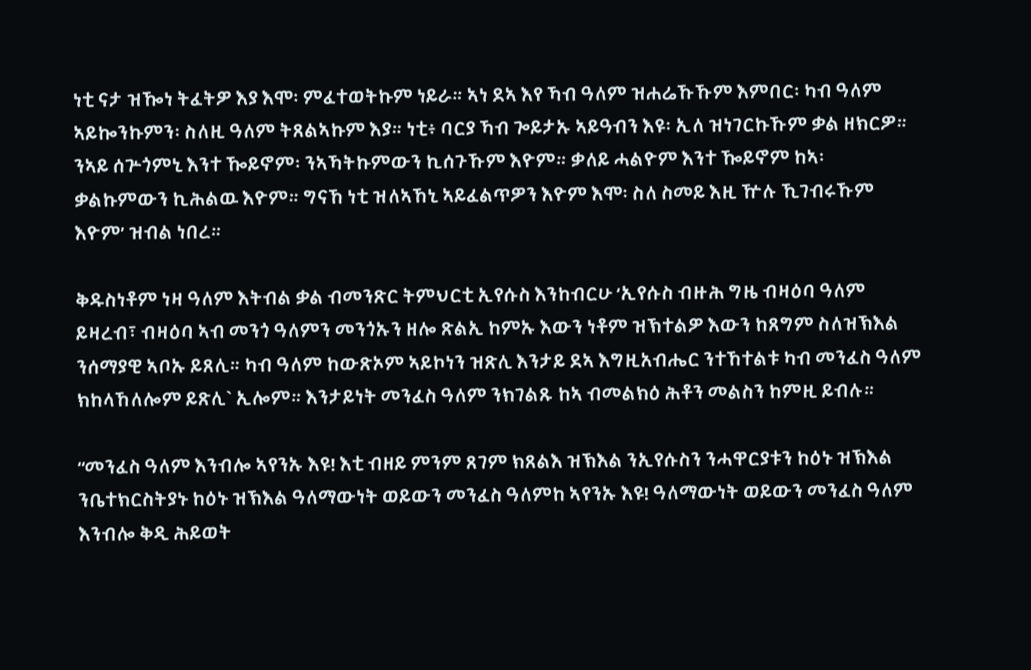ነቲ ናታ ዝዀነ ትፈትዎ እያ እሞ፡ ምፈተወትኩም ነይራ። ኣነ ደኣ እየ ኻብ ዓለም ዝሐሬኹኹም እምበር፡ ካብ ዓለም ኣይኰንኩምን፡ ስለዚ ዓለም ትጸልኣኩም እያ። ነቲ፥ ባርያ ኻብ ጐይታኡ ኣይዓብን እዩ፡ ኢለ ዝነገርኩኹም ቃል ዘክርዎ። ንኣይ ሰጕጎምኒ እንተ ዀይኖም፡ ንኣኻትኩምውን ኪሰጉኹም እዮም። ቃለይ ሓልዮም እንተ ዀይኖም ከኣ፡ ቃልኩምውን ኪሕልዉ እዮም። ግናኸ ነቲ ዝለኣኸኒ ኣይፈልጥዎን እዮም እሞ፡ ስለ ስመይ እዚ ዅሉ ኺገብሩኹም እዮም’ ዝብል ነበረ።

ቅዱስነቶም ነዛ ዓለም እትብል ቃል ብመንጽር ትምህርቲ ኢየሱስ እንከብርሁ ‘ኢየሱስ ብዙሕ ግዜ ብዛዕባ ዓለም ይዛረብ፣ ብዛዕባ ኣብ መንጎ ዓለምን መንጎኡን ዘሎ ጽልኢ ከምኡ እውን ነቶም ዝኽተልዎ እውን ከጸግም ስለዝኽእል ንሰማያዊ ኣቦኡ ይጸሊ። ካብ ዓለም ከውጽኦም ኣይኮነን ዝጽሊ እንታይ ደኣ እግዚአብሔር ንተኸተልቱ ካብ መንፈስ ዓለም ክከላኸለሎም ይጽሊ` ኢሎም። እንታይነት መንፈስ ዓለም ንክገልጹ ከኣ ብመልክዕ ሕቶን መልስን ከምዚ ይብሉ።

“መንፈስ ዓለም እንብሎ ኣየንኡ እዩ! እቲ ብዘይ ምንም ጸገም ክጸልእ ዝኽእል ንኢየሱስን ንሓዋርያቱን ከዕኑ ዝኽእል ንቤተክርስትያኑ ከዕኑ ዝኽእል ዓለማውነት ወይውን መንፈስ ዓለምከ ኣየንኡ እዩ! ዓለማውነት ወይውን መንፈስ ዓለም እንብሎ ቅዲ ሕይወት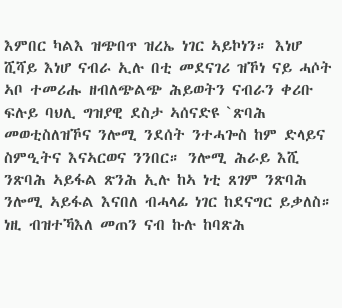እምበር ካልእ ዝጭበጥ ዝረኤ ነገር ኣይኮነን። እነሆ ሺሻይ እነሆ ናብራ ኢሉ በቲ መደናገሪ ዝኾነ ናይ ሓሶት ኣቦ ተመሪሑ ዘብለጭልጭ ሕይወትን ናብራን ቀሪቡ ፍሉይ ባህሊ ግዝያዊ ደስታ ኣሰናድዩ `ጽባሕ መወቲስለዝኾና ንሎሚ ንደሰት ንተሓጐስ ከም ድላይና ስምዒትና እናኣርወና ንንበር። ንሎሚ ሕራይ እሺ ንጽባሕ ኣይፋል ጽንሕ ኢሉ ከኣ ነቲ ጸገም ንጽባሕ ንሎሚ ኣይፋል እናበለ ብሓላፊ ነገር ከደናግር ይቃለስ። ነዚ ብዝተኻእለ መጠን ናብ ኩሉ ከባጽሕ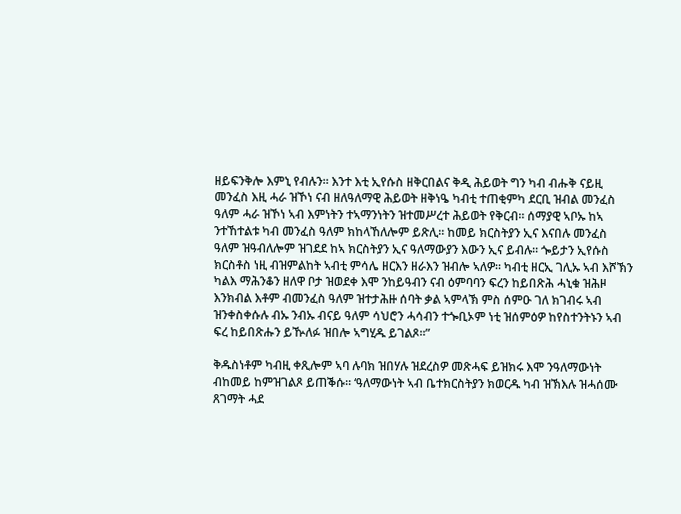ዘይፍንቅሎ እምኒ የብሉን። እንተ እቲ ኢየሱስ ዘቅርበልና ቅዲ ሕይወት ግን ካብ ብሑቅ ናይዚ መንፈስ እዚ ሓራ ዝኾነ ናብ ዘለዓለማዊ ሕይወት ዘቅነዔ ካብቲ ተጠቂምካ ደርቢ ዝብል መንፈስ ዓለም ሓራ ዝኾነ ኣብ እምነትን ተኣማንነትን ዝተመሥረተ ሕይወት የቅርብ። ሰማያዊ ኣቦኡ ከኣ ንተኸተልቱ ካብ መንፈስ ዓለም ክከላኸለሎም ይጽሊ። ከመይ ክርስትያን ኢና እናበሉ መንፈስ ዓለም ዝዓብለሎም ዝገደደ ከኣ ክርስትያን ኢና ዓለማውያን እውን ኢና ይብሉ። ጐይታን ኢየሱስ ክርስቶስ ነዚ ብዝምልከት ኣብቲ ምሳሌ ዘርእን ዘራእን ዝብሎ ኣለዎ። ካብቲ ዘርኢ ገሊኡ ኣብ እሾኽን ካልእ ማሕንቆን ዘለዋ ቦታ ዝወደቀ እሞ ንከይዓብን ናብ ዕምባባን ፍረን ከይበጽሕ ሓኒቁ ዝሕዞ እንክብል እቶም ብመንፈስ ዓለም ዝተታሕዙ ሰባት ቃል ኣምላኽ ምስ ሰምዑ ገለ ክገብሩ ኣብ ዝንቀስቀሱሉ ብኡ ንብኡ ብናይ ዓለም ሳህሮን ሓሳብን ተጐቢኦም ነቲ ዝሰምዕዎ ከየስተንትኑን ኣብ ፍረ ከይበጽሑን ይዂለፉ ዝበሎ ኣግሂዱ ይገልጾ።”

ቅዱስነቶም ካብዚ ቀጺሎም ኣባ ሉባክ ዝበሃሉ ዝደረስዎ መጽሓፍ ይዝክሩ እሞ ንዓለማውነት ብከመይ ከምዝገልጾ ይጠቕሱ። ‘ዓለማውነት ኣብ ቤተክርስትያን ክወርዱ ካብ ዝኽእሉ ዝሓሰሙ ጸገማት ሓደ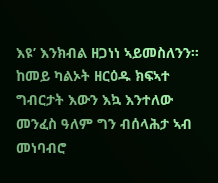እዩ’ እንክብል ዘጋነነ ኣይመስለንን። ከመይ ካልኦት ዘርዕዱ ክፍኣተ ግብርታት እውን እኳ እንተለው መንፈስ ዓለም ግን ብሰላሕታ ኣብ መነባብሮ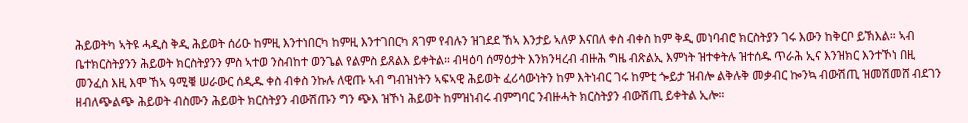ሕይወትካ ኣትዩ ሓዲስ ቅዲ ሕይወት ሰሪዑ ከምዚ እንተነበርካ ከምዚ እንተገበርካ ጸገም የብሉን ዝገደደ ኸኣ እንታይ ኣለዎ እናበለ ቀስ ብቀስ ከም ቅዲ መነባብሮ ክርስትያን ገሩ እውን ከቅርቦ ይኽእል። ኣብ ቤተክርስትያንን ሕይወት ክርስትያንን ምስ ኣተወ ንስብከተ ወንጌል የልምስ ይጸልእ ይቀትል። ብዛዕባ ሰማዕታት እንክንዛረብ ብዙሕ ግዜ ብጽልኢ እምነት ዝተቀትሉ ዝተሰዱ ጥራሕ ኢና እንዝክር እንተኾነ በዚ መንፈስ እዚ እሞ ኸኣ ዓሚቑ ሠራውር ሰዲዱ ቀስ ብቀስ ንኩሉ ለዊጡ ኣብ ግብዝነትን ኣፍኣዊ ሕይወት ፈሪሳውነትን ከም እትነብር ገሩ ከምቲ ጐይታ ዝብሎ ልቅሉቅ መቃብር ኰንኳ ብውሽጢ ዝመሽመሸ ብደገን ዘብለጭልጭ ሕይወት ብስሙን ሕይወት ክርስትያን ብውሽጡን ግን ጭእ ዝኾነ ሕይወት ከምዝነብሩ ብምግባር ንብዙሓት ክርስትያን ብውሽጢ ይቀትል ኢሎ።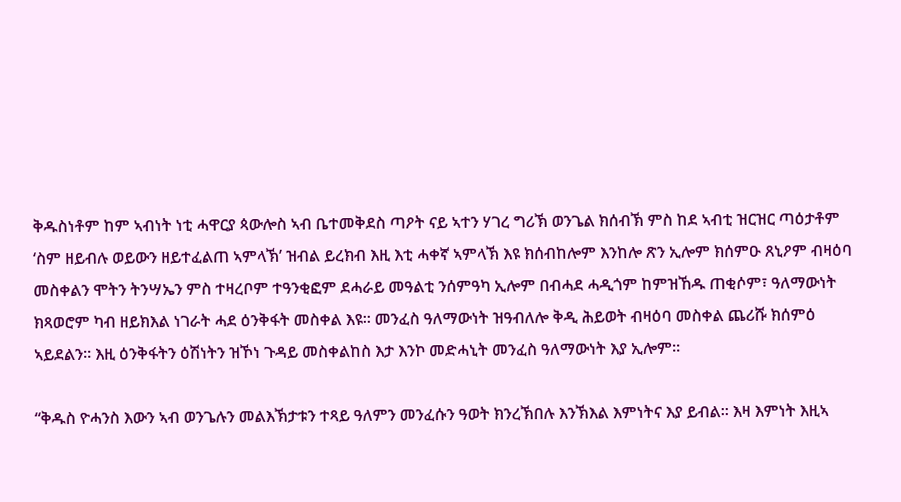ቅዱስነቶም ከም ኣብነት ነቲ ሓዋርያ ጳውሎስ ኣብ ቤተመቅደስ ጣዖት ናይ ኣተን ሃገረ ግሪኽ ወንጌል ክሰብኽ ምስ ከደ ኣብቲ ዝርዝር ጣዕታቶም ‘ስም ዘይብሉ ወይውን ዘይተፈልጠ ኣምላኽ’ ዝብል ይረክብ እዚ እቲ ሓቀኛ ኣምላኽ እዩ ክሰብከሎም እንከሎ ጽን ኢሎም ክሰምዑ ጸኒዖም ብዛዕባ መስቀልን ሞትን ትንሣኤን ምስ ተዛረቦም ተዓንቂፎም ደሓራይ መዓልቲ ንሰምዓካ ኢሎም በብሓደ ሓዲጎም ከምዝኸዱ ጠቂሶም፣ ዓለማውነት ክጻወሮም ካብ ዘይክእል ነገራት ሓደ ዕንቅፋት መስቀል እዩ። መንፈስ ዓለማውነት ዝዓብለሎ ቅዲ ሕይወት ብዛዕባ መስቀል ጨሪሹ ክሰምዕ ኣይደልን። እዚ ዕንቅፋትን ዕሽነትን ዝኾነ ጉዳይ መስቀልከስ እታ እንኮ መድሓኒት መንፈስ ዓለማውነት እያ ኢሎም።

“ቅዱስ ዮሓንስ እውን ኣብ ወንጌሉን መልእኽታቱን ተጻይ ዓለምን መንፈሱን ዓወት ክንረኽበሉ እንኽእል እምነትና እያ ይብል። እዛ እምነት እዚኣ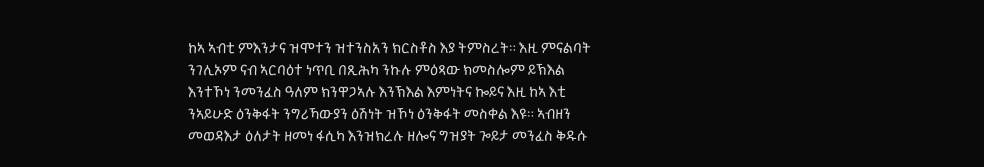ከኣ ኣብቲ ምእንታና ዝሞተን ዝተንስአን ክርስቶስ እያ ትምስረት። እዚ ምናልባት ንገሊኦም ናብ ኣርባዕተ ነጥቢ በጺሕካ ንኩሉ ምዕጻው ክመስሎም ይኽእል እንተኾነ ንመንፈስ ዓለም ክንዋጋኣሉ እንኽእል እምነትና ኰይና እዚ ከኣ እቲ ንኣይሁድ ዕንቅፋት ንግሪኻውያን ዕሽነት ዝኾነ ዕንቅፋት መስቀል እዩ። ኣብዘን መወዳእታ ዕለታት ዘመነ ፋሲካ እንዝክረሉ ዘሎና ግዝያት ጐይታ መንፈስ ቅዱሱ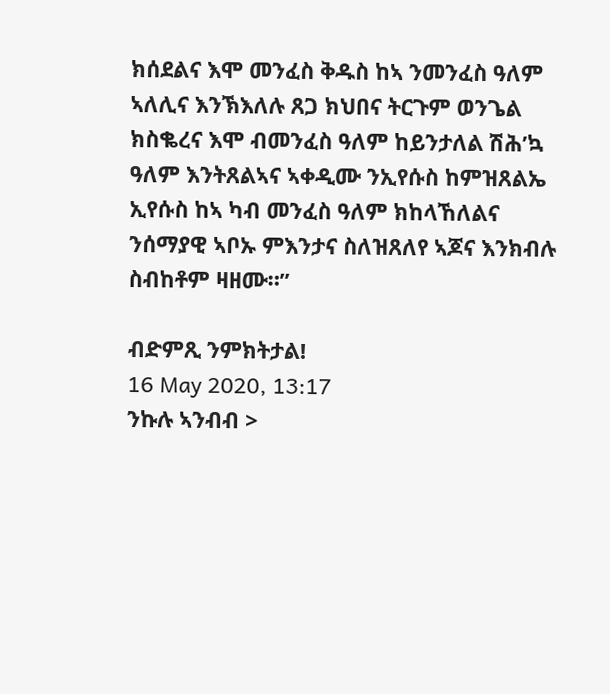ክሰደልና እሞ መንፈስ ቅዱስ ከኣ ንመንፈስ ዓለም ኣለሊና እንኽእለሉ ጸጋ ክህበና ትርጉም ወንጌል ክስቈረና እሞ ብመንፈስ ዓለም ከይንታለል ሽሕ’ኳ ዓለም እንትጸልኣና ኣቀዲሙ ንኢየሱስ ከምዝጸልኤ ኢየሱስ ከኣ ካብ መንፈስ ዓለም ክከላኸለልና ንሰማያዊ ኣቦኡ ምእንታና ስለዝጸለየ ኣጆና እንክብሉ ስብከቶም ዛዘሙ።”

ብድምጺ ንምክትታል!
16 May 2020, 13:17
ንኩሉ ኣንብብ >